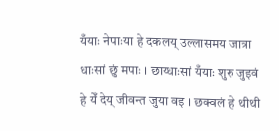यँयाः नेपाःया हे दकलय् उल्लासमय जात्रा धाःसां छुं मपाः । छाय्धाःसां यँयाः शुरु जुइवं हे येँ देय् जीवन्त जुया वइ । छक्वलं हे थीथी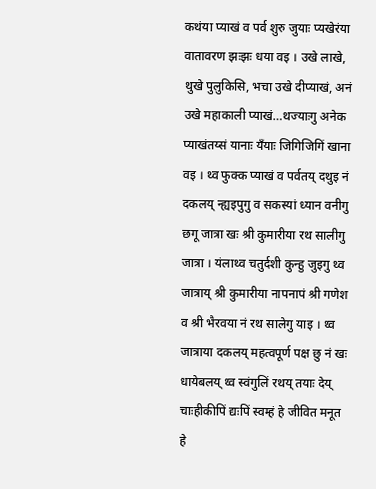कथंया प्याखं व पर्व शुरु जुयाः प्यखेरंया वातावरण झःझः धया वइ । उखे लाखे, थुखे पुलुकिसि, भचा उखे दीप्याखं, अनं उखे महाकाली प्याखं…थज्याःगु अनेक प्याखंतय्सं यानाः यँयाः जिगिजिगिं खाना वइ । थ्व फुक्क प्याखं व पर्वतय् दथुइ नं दकलय् न्ह्यइपुगु व सकस्यां ध्यान वनीगु छगू जात्रा खः श्री कुमारीया रथ सालीगु जात्रा । यंलाथ्व चतुर्दशी कुन्हु जुइगु थ्व जात्राय् श्री कुमारीया नापनापं श्री गणेश व श्री भैरवया नं रथ सालेगु याइ । थ्व जात्राया दकलय् महत्वपूर्ण पक्ष छु नं खः धायेबलय् थ्व स्वंगुलिं रथय् तयाः देय् चाःहीकीपिं द्यःपिं स्वम्हं हे जीवित मनूत हे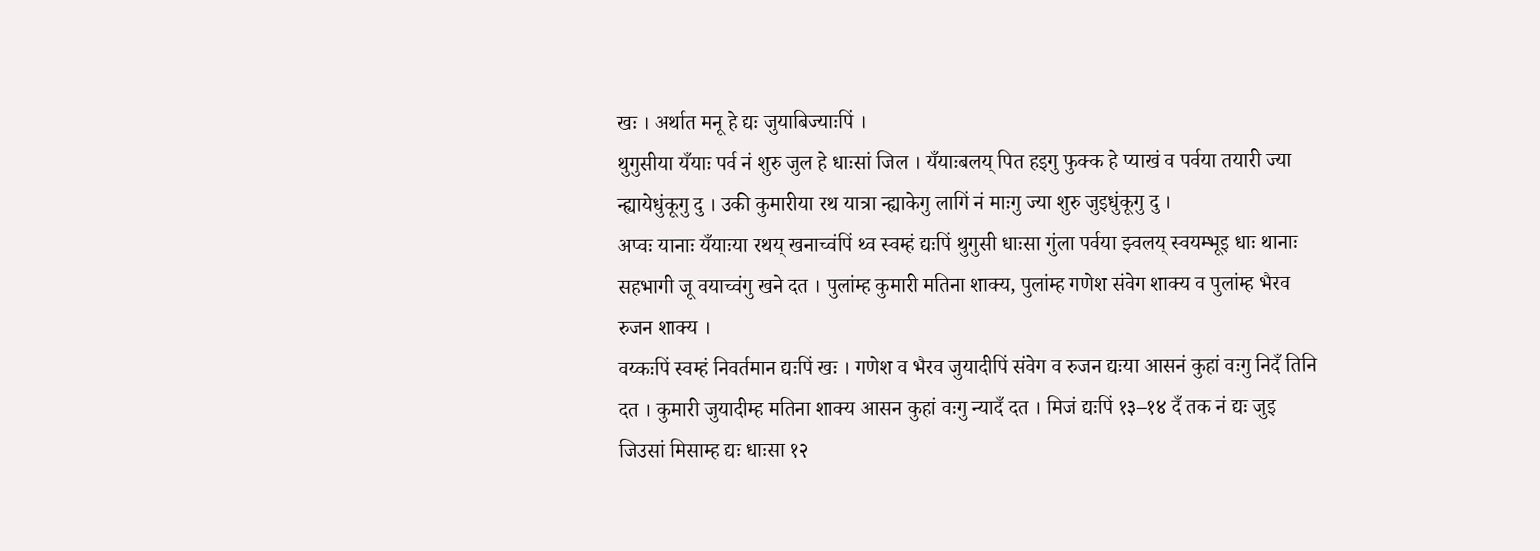खः । अर्थात मनू हे द्यः जुयाबिज्याःपिं ।
थुगुसीया यँयाः पर्व नं शुरु जुल हे धाःसां जिल । यँयाःबलय् पित हइगु फुक्क हे प्याखं व पर्वया तयारी ज्या न्ह्यायेधुंकूगु दु । उकी कुमारीया रथ यात्रा न्ह्याकेगु लागिं नं माःगु ज्या शुरु जुइधुंकूगु दु ।
अप्वः यानाः यँयाःया रथय् खनाच्वंपिं थ्व स्वम्हं द्यःपिं थुगुसी धाःसा गुंला पर्वया झ्वलय् स्वयम्भूइ धाः थानाः सहभागी जू वयाच्वंगु खने दत । पुलांम्ह कुमारी मतिना शाक्य, पुलांम्ह गणेश संवेग शाक्य व पुलांम्ह भैरव रुजन शाक्य ।
वय्कःपिं स्वम्हं निवर्तमान द्यःपिं खः । गणेश व भैरव जुयादीपिं संवेग व रुजन द्यःया आसनं कुहां वःगु निदँ तिनि दत । कुमारी जुयादीम्ह मतिना शाक्य आसन कुहां वःगु न्यादँ दत । मिजं द्यःपिं १३–१४ दँ तक नं द्यः जुइ जिउसां मिसाम्ह द्यः धाःसा १२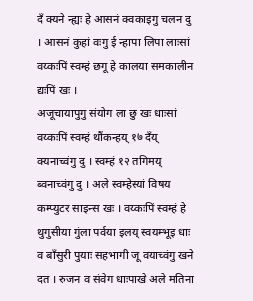दँ क्यने न्ह्यः हे आसनं क्वकाइगु चलन दु । आसनं कुहां वःगु ई न्हापा लिपा लाःसां वय्कःपिं स्वम्हं छगू हे कालया समकालीन द्यःपिं खः ।
अजूचायापुगु संयोग ला छु खः धाःसां वय्कःपिं स्वम्हं थौंकन्हय् १७ दँय् क्यनाच्वंगु दु । स्वम्हं १२ तगिमय् ब्वनाच्वंगु दु । अले स्वम्हेस्यां विषय
कम्प्युटर साइन्स खः । वय्कःपिं स्वम्हं हे थुगुसीया गुंला पर्वया इलय् स्वयम्भूइ धाः व बाँसुरी पुयाः सहभागी जू वयाच्वंगु खने दत । रुजन व संवेग धाःपाखे अले मतिना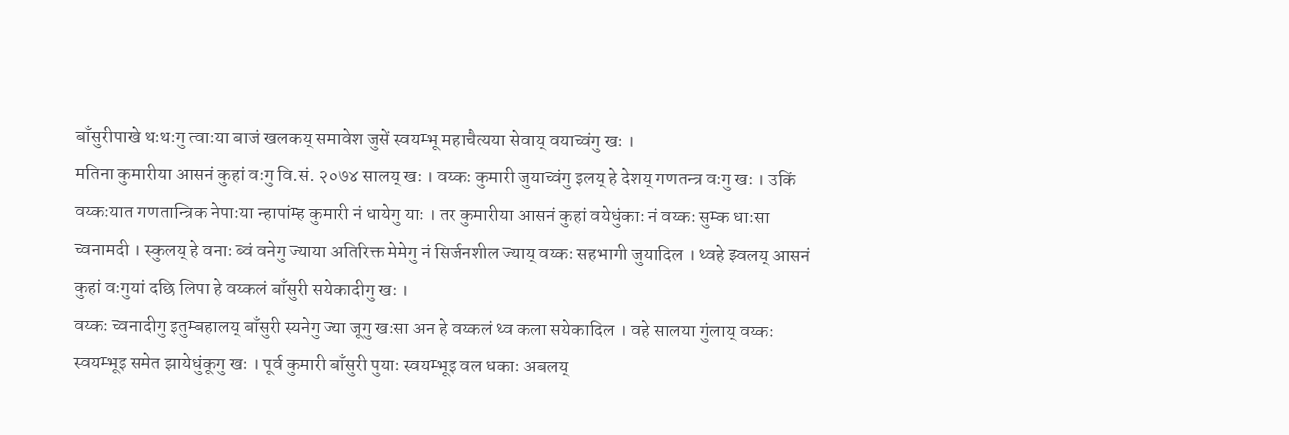बाँसुरीपाखे थःथःगु त्वाःया बाजं खलकय् समावेश जुसें स्वयम्भू महाचैत्यया सेवाय् वयाच्वंगु खः ।
मतिना कुमारीया आसनं कुहां वःगु वि.सं. २०७४ सालय् खः । वय्कः कुमारी जुयाच्वंगु इलय् हे देशय् गणतन्त्र वःगु खः । उकिं वय्कःयात गणतान्त्रिक नेपाःया न्हापांम्ह कुमारी नं धायेगु याः । तर कुमारीया आसनं कुहां वयेधुंकाः नं वय्कः सुम्क धाःसा च्वनामदी । स्कुलय् हे वनाः ब्वं वनेगु ज्याया अतिरिक्त मेमेगु नं सिर्जनशील ज्याय् वय्कः सहभागी जुयादिल । थ्वहे झ्वलय् आसनं कुहां वःगुयां दछि लिपा हे वय्कलं बाँसुरी सयेकादीगु खः ।
वय्कः च्वनादीगु इतुम्बहालय् बाँसुरी स्यनेगु ज्या जूगु खःसा अन हे वय्कलं थ्व कला सयेकादिल । वहे सालया गुंलाय् वय्कः स्वयम्भूइ समेत झायेधुंकूगु खः । पूर्व कुमारी बाँसुरी पुयाः स्वयम्भूइ वल धकाः अबलय्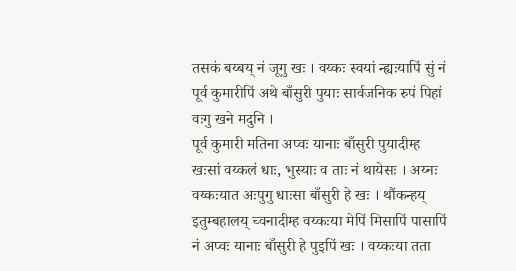तसकं बय्बय् नं जूगु खः । वय्कः स्वयां न्ह्यःयापिं सुं नं पूर्व कुमारीपिं अथे बाँसुरी पुयाः सार्वजनिक रुपं पिहां वःगु खने मदुनि ।
पूर्व कुमारी मतिना अप्वः यानाः बाँसुरी पुयादीम्ह खःसां वय्कलं धाः, भुस्याः व ताः नं थायेसः । अय्नः वय्कःयात अःपुगु धाःसा बाँसुरी हे खः । थौंकन्हय् इतुम्बहालय् च्वनादीम्ह वय्कःया मेपिं मिसापिं पासापिं नं अप्वः यानाः बाँसुरी हे पुइपिं खः । वय्कःया तता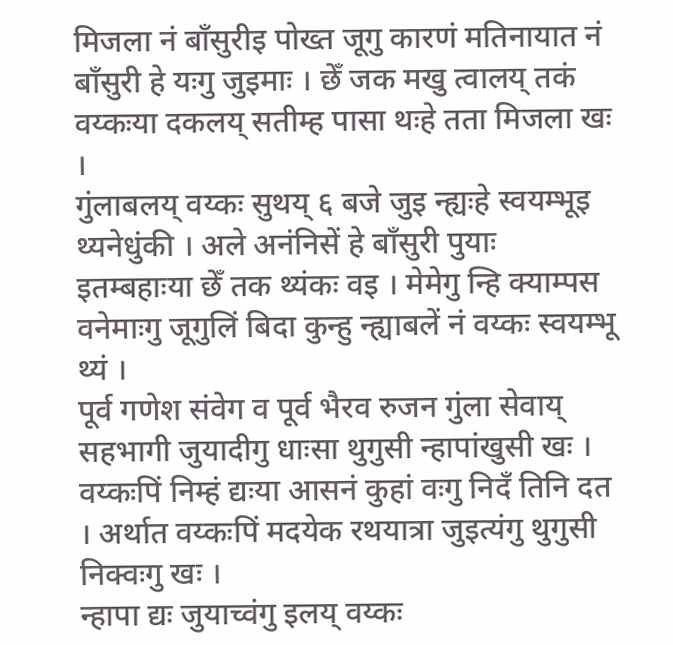मिजला नं बाँसुरीइ पोख्त जूगु कारणं मतिनायात नं बाँसुरी हे यःगु जुइमाः । छेँ जक मखु त्वालय् तकं वय्कःया दकलय् सतीम्ह पासा थःहे तता मिजला खः ।
गुंलाबलय् वय्कः सुथय् ६ बजे जुइ न्ह्यःहे स्वयम्भूइ थ्यनेधुंकी । अले अनंनिसें हे बाँसुरी पुयाः इतम्बहाःया छेँ तक थ्यंकः वइ । मेमेगु न्हि क्याम्पस वनेमाःगु जूगुलिं बिदा कुन्हु न्ह्याबलें नं वय्कः स्वयम्भू थ्यं ।
पूर्व गणेश संवेग व पूर्व भैरव रुजन गुंला सेवाय् सहभागी जुयादीगु धाःसा थुगुसी न्हापांखुसी खः । वय्कःपिं निम्हं द्यःया आसनं कुहां वःगु निदँ तिनि दत । अर्थात वय्कःपिं मदयेक रथयात्रा जुइत्यंगु थुगुसी निक्वःगु खः ।
न्हापा द्यः जुयाच्वंगु इलय् वय्कः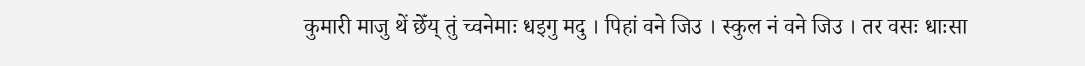कुमारी माजु थें छेँय् तुं च्वनेमाः धइगु मदु । पिहां वने जिउ । स्कुल नं वने जिउ । तर वसः धाःसा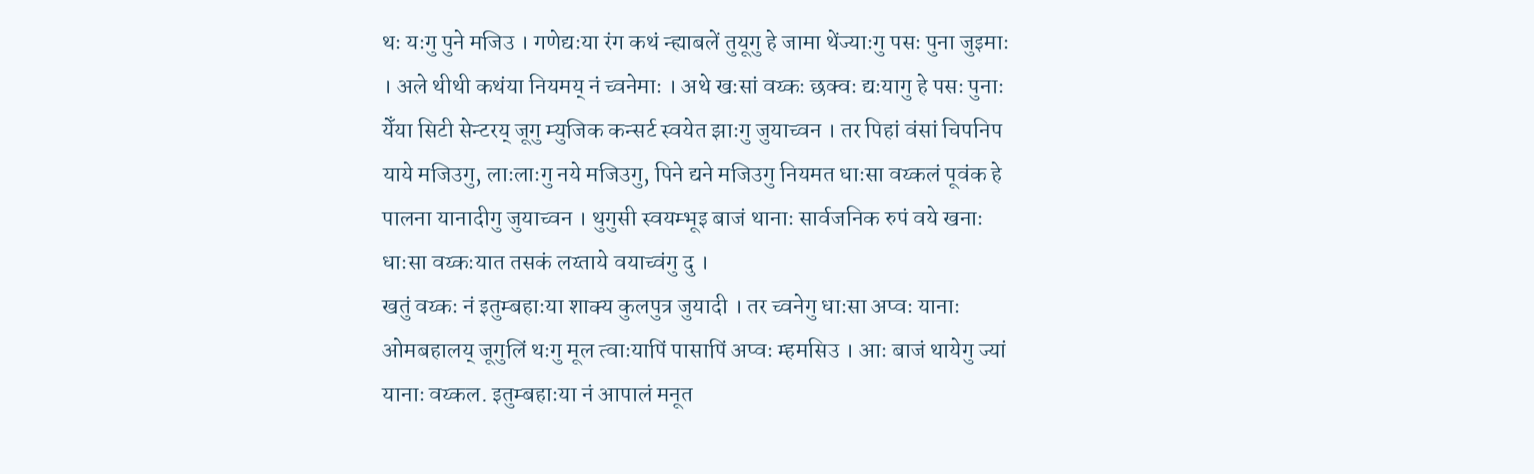थः यःगु पुने मजिउ । गणेद्यःया रंग कथं न्ह्याबलें तुयूगु हे जामा थेंज्याःगु पसः पुना जुइमाः । अले थीथी कथंया नियमय् नं च्वनेमाः । अथे खःसां वय्कः छक्वः द्यःयागु हे पसः पुनाः येँया सिटी सेन्टरय् जूगु म्युजिक कन्सर्ट स्वयेत झाःगु जुयाच्वन । तर पिहां वंसां चिपनिप याये मजिउगु, लाःलाःगु नये मजिउगु, पिने द्यने मजिउगु नियमत धाःसा वय्कलं पूवंक हे पालना यानादीगु जुयाच्वन । थुगुसी स्वयम्भूइ बाजं थानाः सार्वजनिक रुपं वये खनाः धाःसा वय्कःयात तसकं लय्ताये वयाच्वंगु दु ।
खतुं वय्कः नं इतुम्बहाःया शाक्य कुलपुत्र जुयादी । तर च्वनेगु धाःसा अप्वः यानाः ओमबहालय् जूगुलिं थःगु मूल त्वाःयापिं पासापिं अप्वः म्हमसिउ । आः बाजं थायेगु ज्यां यानाः वय्कल. इतुम्बहाःया नं आपालं मनूत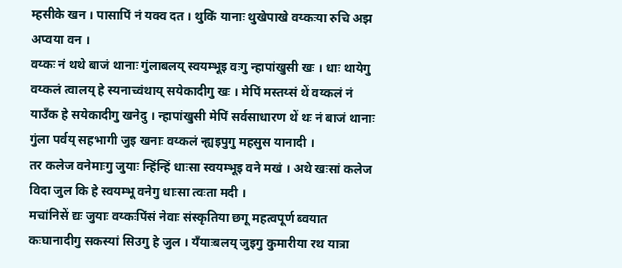म्हसीके खन । पासापिं नं यक्व दत । थुकिं यानाः थुखेपाखे वय्कःया रुचि अझ अप्वया वन ।
वय्कः नं थथे बाजं थानाः गुंलाबलय् स्वयम्भूइ वःगु न्हापांखुसी खः । धाः थायेगु वय्कलं त्वालय् हे स्यनाच्वंथाय् सयेकादीगु खः । मेपिं मस्तय्सं थें वय्कलं नं याउँक हे सयेकादीगु खनेदु । न्हापांखुसी मेपिं सर्वसाधारण थें थः नं बाजं थानाः गुंला पर्वय् सहभागी जुइ खनाः वय्कलं न्ह्यइपुगु महसुस यानादी ।
तर कलेज वनेमाःगु जुयाः न्हिंन्हिं धाःसा स्वयम्भूइ वने मखं । अथे खःसां कलेज विदा जुल कि हे स्वयम्भू वनेगु धाःसा त्वःता मदी ।
मचांनिसें द्यः जुयाः वय्कःपिंसं नेवाः संस्कृतिया छगू महत्वपूर्ण ब्वयात कःघानादीगु सकस्यां सिउगु हे जुल । यँयाःबलय् जुइगु कुमारीया रथ यात्रा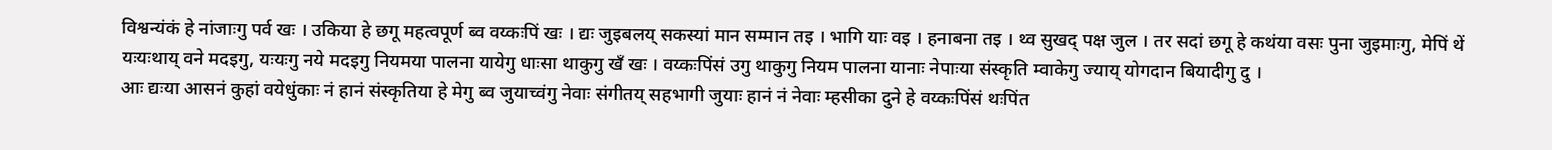विश्वन्यंकं हे नांजाःगु पर्व खः । उकिया हे छगू महत्वपूर्ण ब्व वय्कःपिं खः । द्यः जुइबलय् सकस्यां मान सम्मान तइ । भागि याः वइ । हनाबना तइ । थ्व सुखद् पक्ष जुल । तर सदां छगू हे कथंया वसः पुना जुइमाःगु, मेपिं थें यःयःथाय् वने मदइगु, यःयःगु नये मदइगु नियमया पालना यायेगु धाःसा थाकुगु खँ खः । वय्कःपिंसं उगु थाकुगु नियम पालना यानाः नेपाःया संस्कृति म्वाकेगु ज्याय् योगदान बियादीगु दु ।
आः द्यःया आसनं कुहां वयेधुंकाः नं हानं संस्कृतिया हे मेगु ब्व जुयाच्वंगु नेवाः संगीतय् सहभागी जुयाः हानं नं नेवाः म्हसीका दुने हे वय्कःपिंसं थःपिंत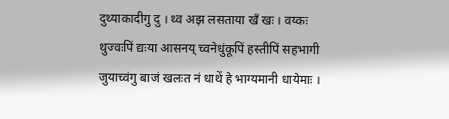दुथ्याकादीगु दु । थ्व अझ लसताया खँ खः । वय्कः थुज्वःपिं द्यःया आसनय् च्वनेधुंकूपिं हस्तीपिं सहभागी जुयाच्वंगु बाजं खलःत नं धाथें हे भाग्यमानी धायेमाः ।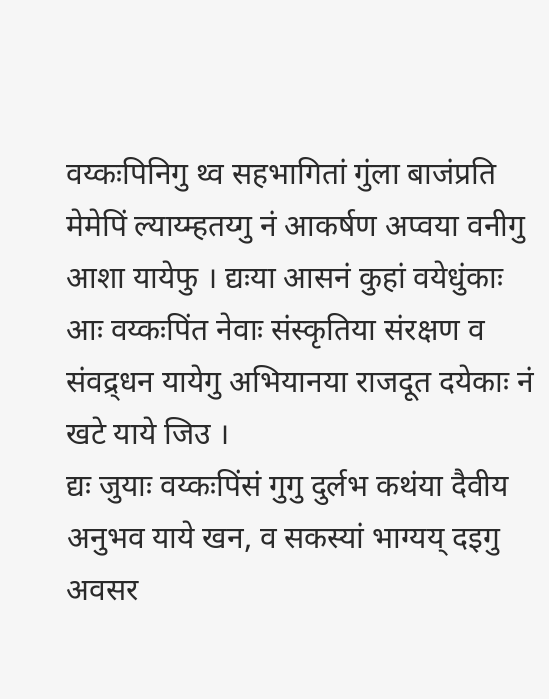वय्कःपिनिगु थ्व सहभागितां गुंला बाजंप्रति मेमेपिं ल्याय्म्हतय्गु नं आकर्षण अप्वया वनीगु आशा यायेफु । द्यःया आसनं कुहां वयेधुंकाः आः वय्कःपिंत नेवाः संस्कृतिया संरक्षण व संवद्र्धन यायेगु अभियानया राजदूत दयेकाः नं खटे याये जिउ ।
द्यः जुयाः वय्कःपिंसं गुगु दुर्लभ कथंया दैवीय अनुभव याये खन, व सकस्यां भाग्यय् दइगु अवसर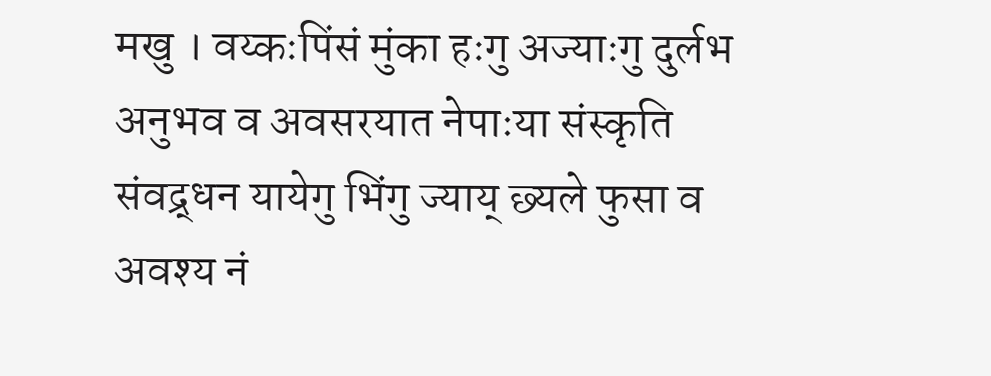मखु । वय्कःपिंसं मुंका हःगु अज्याःगु दुर्लभ अनुभव व अवसरयात नेपाःया संस्कृति संवद्र्धन यायेगु भिंगु ज्याय् छ्यले फुसा व अवश्य नं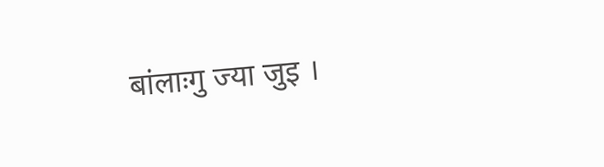बांलाःगु ज्या जुइ ।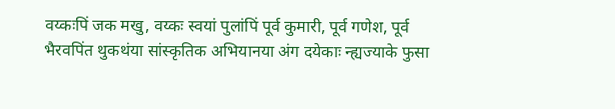वय्कःपिं जक मखु, वय्कः स्वयां पुलांपिं पूर्व कुमारी, पूर्व गणेश, पूर्व भैरवपिंत थुकथंया सांस्कृतिक अभियानया अंग दयेकाः न्ह्यज्याके फुसा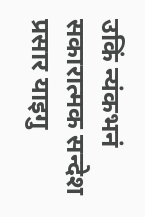उकिं न्यंकभनं सकारात्मक सन्देश प्रसार याइगु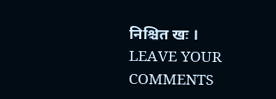निश्चित खः ।
LEAVE YOUR COMMENTS